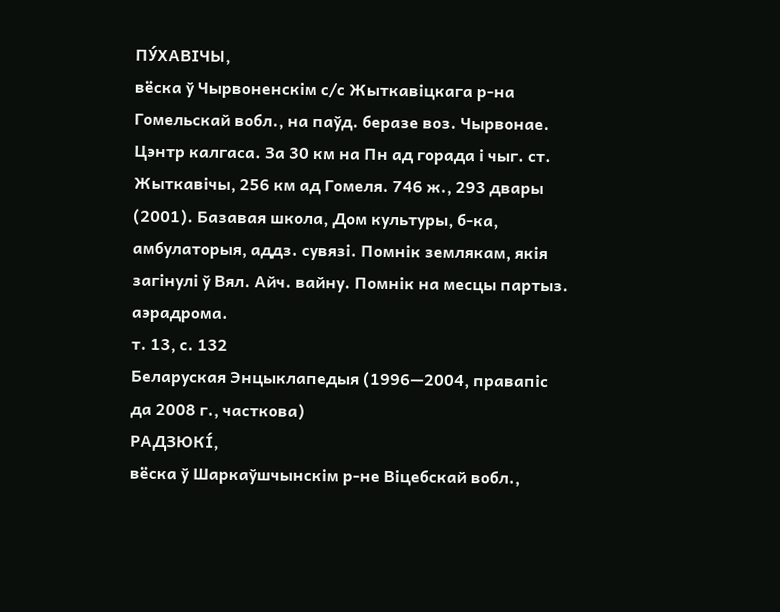ПУ́ХАВІЧЫ,
вёска ў Чырвоненскім с/с Жыткавіцкага р-на Гомельскай вобл., на паўд. беразе воз. Чырвонае. Цэнтр калгаса. За 30 км на Пн ад горада і чыг. ст. Жыткавічы, 256 км ад Гомеля. 746 ж., 293 двары (2001). Базавая школа, Дом культуры, б-ка, амбулаторыя, аддз. сувязі. Помнік землякам, якія загінулі ў Вял. Айч. вайну. Помнік на месцы партыз. аэрадрома.
т. 13, с. 132
Беларуская Энцыклапедыя (1996—2004, правапіс да 2008 г., часткова)
РАДЗЮКІ́,
вёска ў Шаркаўшчынскім р-не Віцебскай вобл.,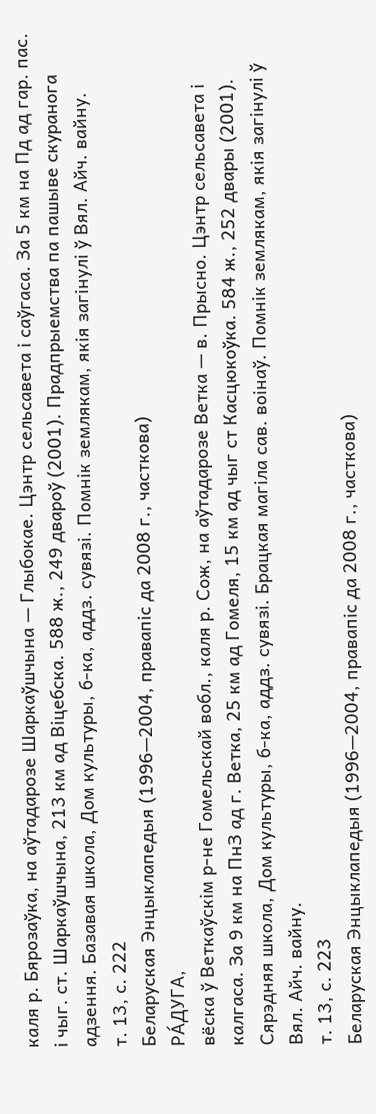каля р. Бярозаўка, на аўтадарозе Шаркаўшчына — Глыбокае. Цэнтр сельсавета і саўгаса. За 5 км на Пд ад гар. пас. і чыг. ст. Шаркаўшчына, 213 км ад Віцебска. 588 ж., 249 двароў (2001). Прадпрыемства па пашыве скуранога адзення. Базавая школа, Дом культуры, б-ка, аддз. сувязі. Помнік землякам, якія загінулі ў Вял. Айч. вайну.
т. 13, с. 222
Беларуская Энцыклапедыя (1996—2004, правапіс да 2008 г., часткова)
РА́ДУГА,
вёска ў Веткаўскім р-не Гомельскай вобл., каля р. Сож, на аўтадарозе Ветка — в. Прысно. Цэнтр сельсавета і калгаса. За 9 км на ПнЗ ад г. Ветка, 25 км ад Гомеля, 15 км ад чыг ст Касцюкоўка. 584 ж., 252 двары (2001). Сярэдняя школа, Дом культуры, б-ка, аддз. сувязі. Брацкая магіла сав. воінаў. Помнік землякам, якія загінулі ў Вял. Айч. вайну.
т. 13, с. 223
Беларуская Энцыклапедыя (1996—2004, правапіс да 2008 г., часткова)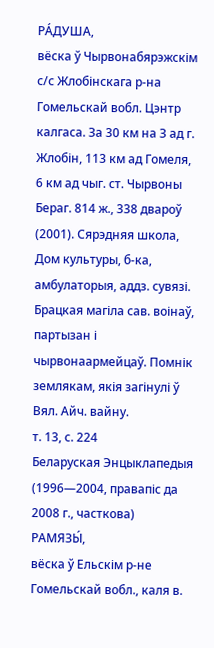РА́ДУША,
вёска ў Чырвонабярэжскім с/с Жлобінскага р-на Гомельскай вобл. Цэнтр калгаса. За 30 км на З ад г. Жлобін, 113 км ад Гомеля, 6 км ад чыг. ст. Чырвоны Бераг. 814 ж., 338 двароў (2001). Сярэдняя школа, Дом культуры, б-ка, амбулаторыя, аддз. сувязі. Брацкая магіла сав. воінаў, партызан і чырвонаармейцаў. Помнік землякам, якія загінулі ў Вял. Айч. вайну.
т. 13, с. 224
Беларуская Энцыклапедыя (1996—2004, правапіс да 2008 г., часткова)
РАМЯЗЫ́,
вёска ў Ельскім р-не Гомельскай вобл., каля в.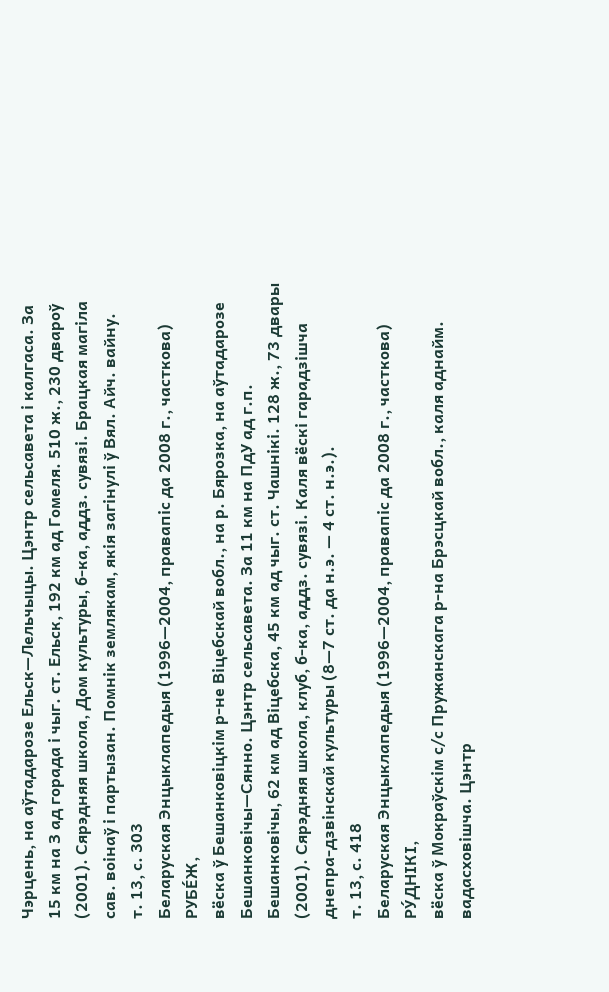Чэрцень, на аўтадарозе Ельск—Лельчыцы. Цэнтр сельсавета і калгаса. За 15 км на З ад горада і чыг. ст. Ельск, 192 км ад Гомеля. 510 ж., 230 двароў (2001). Сярэдняя школа, Дом культуры, б-ка, аддз. сувязі. Брацкая магіла сав. воінаў і партызан. Помнік землякам, якія загінулі ў Вял. Айч. вайну.
т. 13, с. 303
Беларуская Энцыклапедыя (1996—2004, правапіс да 2008 г., часткова)
РУБЕ́Ж,
вёска ў Бешанковіцкім р-не Віцебскай вобл., на р. Бярозка, на аўтадарозе Бешанковічы—Сянно. Цэнтр сельсавета. За 11 км на ПдУ ад г.п. Бешанковічы, 62 км ад Віцебска, 45 км ад чыг. ст. Чашнікі. 128 ж., 73 двары (2001). Сярэдняя школа, клуб, б-ка, аддз. сувязі. Каля вёскі гарадзішча днепра-дзвінскай культуры (8—7 ст. да н.э. — 4 ст. н.э.).
т. 13, с. 418
Беларуская Энцыклапедыя (1996—2004, правапіс да 2008 г., часткова)
РУ́ДНІКІ,
вёска ў Мокраўскім с/с Пружанскага р-на Брэсцкай вобл., каля аднайм. вадасховішча. Цэнтр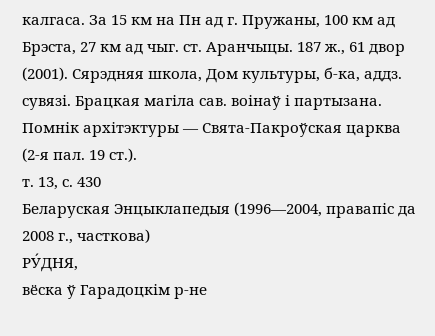калгаса. За 15 км на Пн ад г. Пружаны, 100 км ад Брэста, 27 км ад чыг. ст. Аранчыцы. 187 ж., 61 двор (2001). Сярэдняя школа, Дом культуры, б-ка, аддз. сувязі. Брацкая магіла сав. воінаў і партызана. Помнік архітэктуры — Свята-Пакроўская царква (2-я пал. 19 ст.).
т. 13, с. 430
Беларуская Энцыклапедыя (1996—2004, правапіс да 2008 г., часткова)
РУ́ДНЯ,
вёска ў Гарадоцкім р-не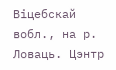Віцебскай вобл., на р. Ловаць. Цэнтр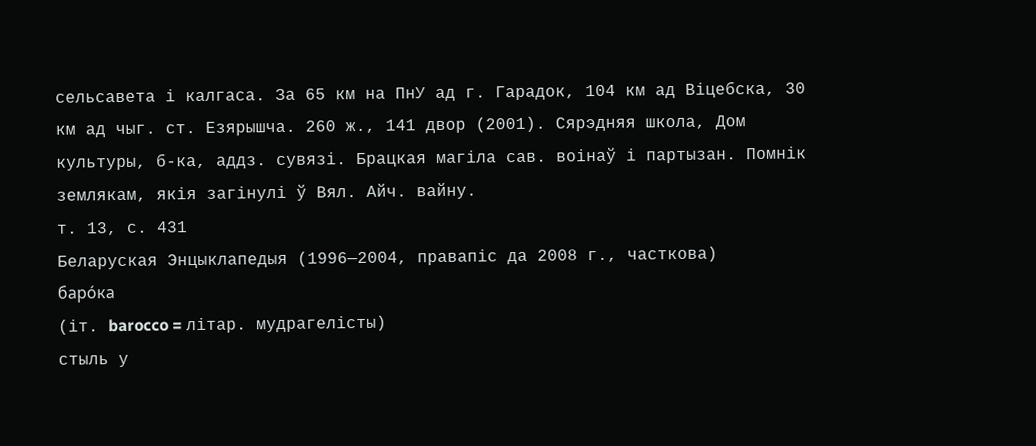сельсавета і калгаса. За 65 км на ПнУ ад г. Гарадок, 104 км ад Віцебска, 30 км ад чыг. ст. Езярышча. 260 ж., 141 двор (2001). Сярэдняя школа, Дом культуры, б-ка, аддз. сувязі. Брацкая магіла сав. воінаў і партызан. Помнік землякам, якія загінулі ў Вял. Айч. вайну.
т. 13, с. 431
Беларуская Энцыклапедыя (1996—2004, правапіс да 2008 г., часткова)
баро́ка
(іт. barocco = літар. мудрагелісты)
стыль у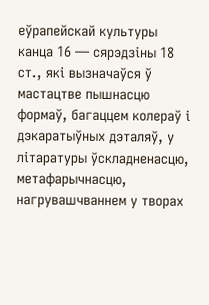еўрапейскай культуры канца 16 — сярэдзіны 18 ст., які вызначаўся ў мастацтве пышнасцю формаў, багаццем колераў і дэкаратыўных дэталяў, у літаратуры ўскладненасцю, метафарычнасцю, нагрувашчваннем у творах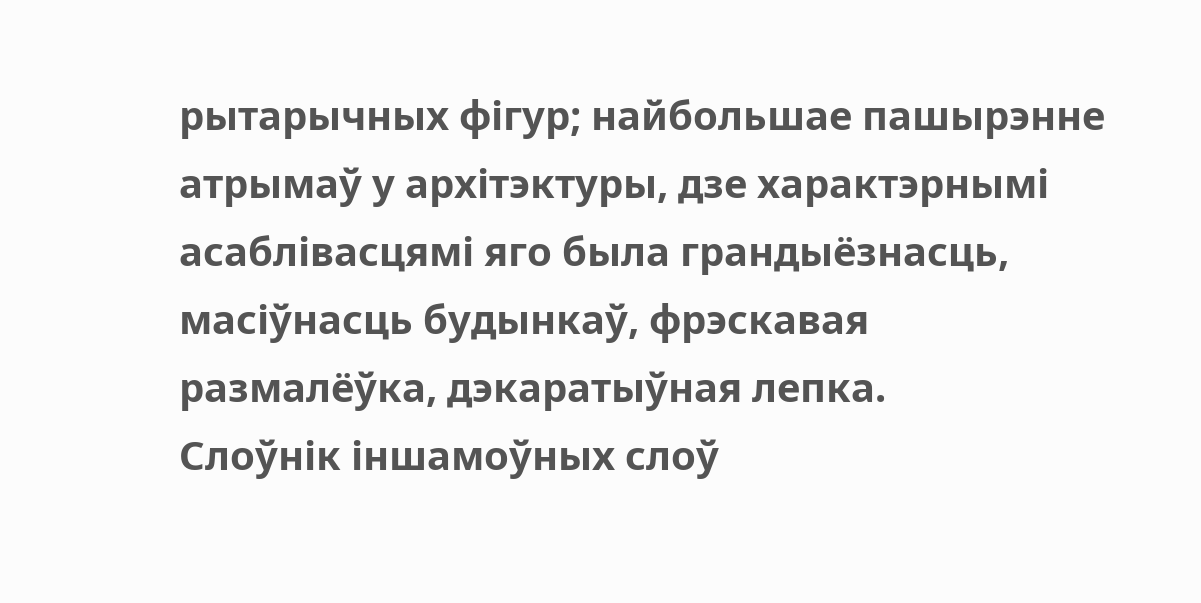рытарычных фігур; найбольшае пашырэнне атрымаў у архітэктуры, дзе характэрнымі асаблівасцямі яго была грандыёзнасць, масіўнасць будынкаў, фрэскавая размалёўка, дэкаратыўная лепка.
Слоўнік іншамоўных слоў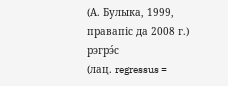(А. Булыка, 1999, правапіс да 2008 г.)
рэгрэ́с
(лац. regressus =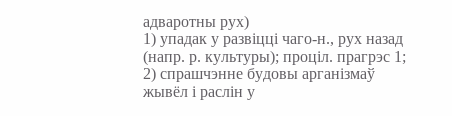адваротны рух)
1) упадак у развіцці чаго-н., рух назад (напр. р. культуры); проціл. прагрэс 1;
2) спрашчэнне будовы арганізмаў жывёл і раслін у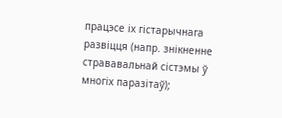працэсе іх гістарычнага развіцця (напр. знікненне стрававальнай сістэмы ў многіх паразітаў);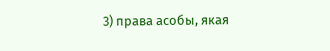3) права асобы, якая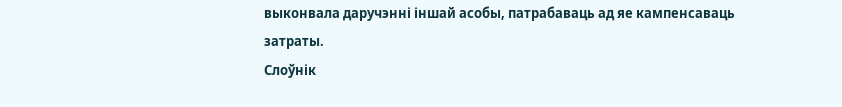выконвала даручэнні іншай асобы, патрабаваць ад яе кампенсаваць затраты.
Слоўнік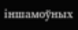іншамоўных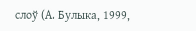слоў (А. Булыка, 1999,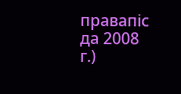правапіс да 2008 г.)